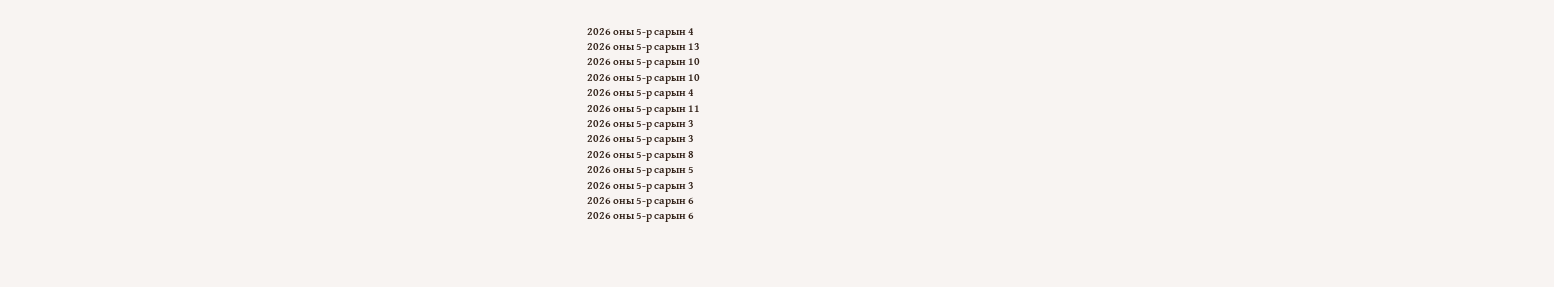2026 оны 5-р сарын 4
2026 оны 5-р сарын 13
2026 оны 5-р сарын 10
2026 оны 5-р сарын 10
2026 оны 5-р сарын 4
2026 оны 5-р сарын 11
2026 оны 5-р сарын 3
2026 оны 5-р сарын 3
2026 оны 5-р сарын 8
2026 оны 5-р сарын 5
2026 оны 5-р сарын 3
2026 оны 5-р сарын 6
2026 оны 5-р сарын 6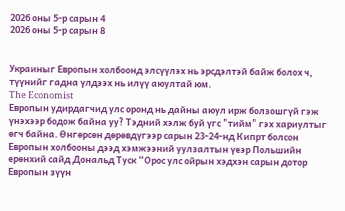2026 оны 5-р сарын 4
2026 оны 5-р сарын 8


Украиныг Европын холбоонд элсүүлэх нь эрсдэлтэй байж болох ч, түүнийг гадна үлдээх нь илүү аюултай юм.
The Economist
Европын удирдагчид улс оронд нь дайны аюул ирж болзошгүй гэж үнэхээр бодож байна уу? Тэдний хэлж буй үгс "тийм" гэх хариултыг өгч байна. Өнгөрсөн дөрөвдүгээр сарын 23-24-нд Кипрт болсон Европын холбооны дээд хэмжээний уулзалтын үеэр Польшийн ерөнхий сайд Дональд Туск “Орос улс ойрын хэдхэн сарын дотор Европын зүүн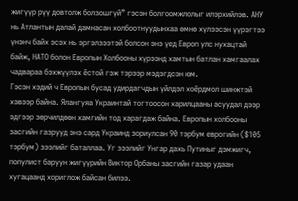жигүүр рүү довтолж болзошгүй” гэсэн болгоомжлолыг илэрхийлэв. АНУ нь Атлантын далай дамнасан холбоотнуудынхаа өмнө хүлээсэн үүрэгтээ үнэнч байх эсэх нь эргэлзээтэй болсон энэ үед Европ улс нухацтай байж, НАТО болон Европын Холбооны хүрээнд хамтын батлан хамгаалах чадвараа бэхжүүлэх ёстой гэж тэрээр мэдэгдсэн юм.
Гэсэн хэдий ч Европын бусад удирдагчдын үйлдэл хоёрдмол шинжтэй хэвээр байна. Ялангуяа Украинтай тогтоосон харилцааны асуудал дээр эдгээр зөрчилдөөн хамгийн тод харагдаж байна. Европын холбооны засгийн газрууд энэ сард Украинд зориулсан 90 тэрбум еврогийн ($105 тэрбум) зээлийг баталлаа. Уг зээлийг Унгар дахь Путиныг дэмжигч, популист баруун жигүүрийн Виктор Орбаны засгийн газар удаан хугацаанд хориглож байсан билээ.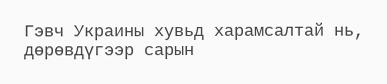Гэвч Украины хувьд харамсалтай нь, дөрөвдүгээр сарын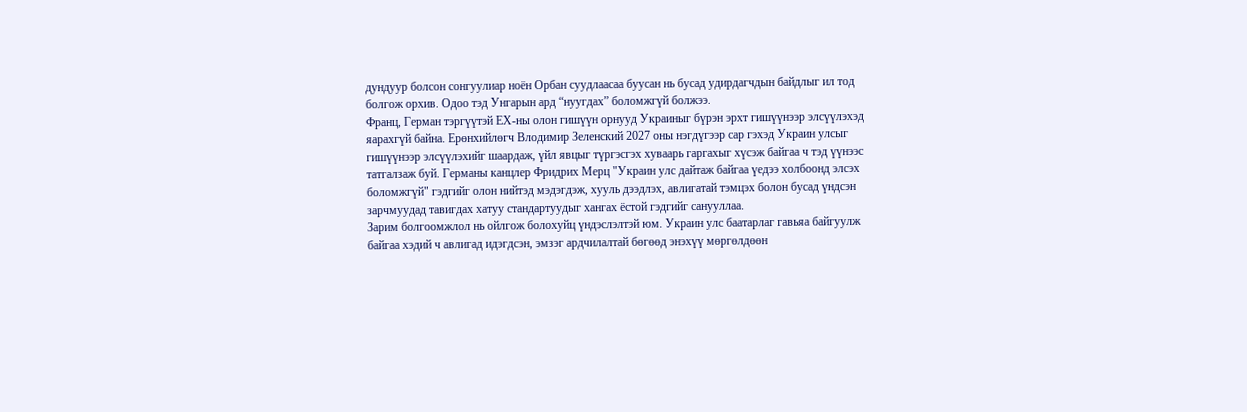дундуур болсон сонгуулиар ноён Орбан суудлаасаа буусан нь бусад удирдагчдын байдлыг ил тод болгож орхив. Одоо тэд Унгарын ард “нуугдах” боломжгүй болжээ.
Франц, Герман тэргүүтэй ЕХ-ны олон гишүүн орнууд Украиныг бүрэн эрхт гишүүнээр элсүүлэхэд яарахгүй байна. Ерөнхийлөгч Влодимир Зеленский 2027 оны нэгдүгээр сар гэхэд Украин улсыг гишүүнээр элсүүлэхийг шаардаж, үйл явцыг түргэсгэх хуваарь гаргахыг хүсэж байгаа ч тэд үүнээс татгалзаж буй. Германы канцлер Фридрих Мерц "Украин улс дайтаж байгаа үедээ холбоонд элсэх боломжгүй" гэдгийг олон нийтэд мэдэгдэж, хууль дээдлэх, авлигатай тэмцэх болон бусад үндсэн зарчмуудад тавигдах хатуу стандартуудыг хангах ёстой гэдгийг санууллаа.
Зарим болгоомжлол нь ойлгож болохуйц үндэслэлтэй юм. Украин улс баатарлаг гавьяа байгуулж байгаа хэдий ч авлигад идэгдсэн, эмзэг ардчилалтай бөгөөд энэхүү мөргөлдөөн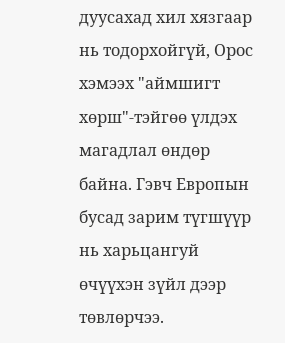дуусахад хил хязгаар нь тодорхойгүй, Орос хэмээх "аймшигт хөрш"-тэйгөө үлдэх магадлал өндөр байна. Гэвч Европын бусад зарим түгшүүр нь харьцангуй өчүүхэн зүйл дээр төвлөрчээ.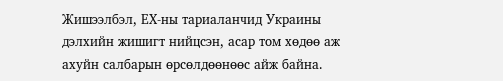Жишээлбэл, ЕХ-ны тариаланчид Украины дэлхийн жишигт нийцсэн, асар том хөдөө аж ахуйн салбарын өрсөлдөөнөөс айж байна.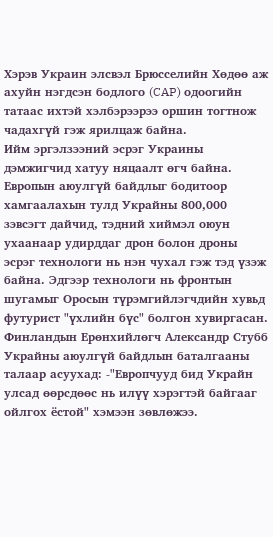Хэрэв Украин элсвэл Брюсселийн Хөдөө аж ахуйн нэгдсэн бодлого (CAP) одоогийн татаас ихтэй хэлбэрээрээ оршин тогтнож чадахгүй гэж ярилцаж байна.
Ийм эргэлзээний эсрэг Украины дэмжигчид хатуу няцаалт өгч байна. Европын аюулгүй байдлыг бодитоор хамгаалахын тулд Украйны 800,000 зэвсэгт дайчид, тэдний хиймэл оюун ухаанаар удирддаг дрон болон дроны эсрэг технологи нь нэн чухал гэж тэд үзэж байна. Эдгээр технологи нь фронтын шугамыг Оросын түрэмгийлэгчдийн хувьд футурист "үхлийн бүс" болгон хувиргасан. Финландын Ерөнхийлөгч Александр Стубб Украйны аюулгүй байдлын баталгааны талаар асуухад: -"Европчууд бид Украйн улсад өөрсдөөс нь илүү хэрэгтэй байгааг ойлгох ёстой" хэмээн зөвлөжээ.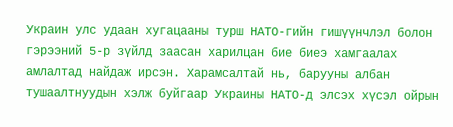Украин улс удаан хугацааны турш НАТО-гийн гишүүнчлэл болон гэрээний 5-р зүйлд заасан харилцан бие биеэ хамгаалах амлалтад найдаж ирсэн. Харамсалтай нь, барууны албан тушаалтнуудын хэлж буйгаар Украины НАТО-д элсэх хүсэл ойрын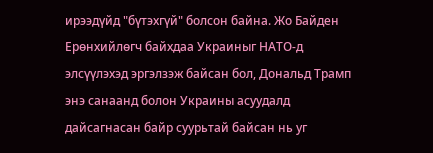ирээдүйд "бүтэхгүй" болсон байна. Жо Байден Ерөнхийлөгч байхдаа Украиныг НАТО-д элсүүлэхэд эргэлзэж байсан бол, Дональд Трамп энэ санаанд болон Украины асуудалд дайсагнасан байр суурьтай байсан нь уг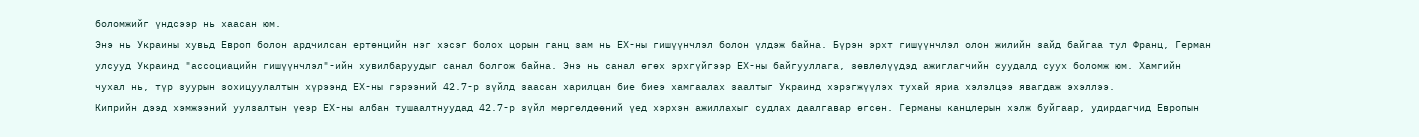боломжийг үндсээр нь хаасан юм.
Энэ нь Украины хувьд Европ болон ардчилсан ертөнцийн нэг хэсэг болох цорын ганц зам нь ЕХ-ны гишүүнчлэл болон үлдэж байна. Бүрэн эрхт гишүүнчлэл олон жилийн зайд байгаа тул Франц, Герман улсууд Украинд "ассоциацийн гишүүнчлэл"-ийн хувилбаруудыг санал болгож байна. Энэ нь санал өгөх эрхгүйгээр ЕХ-ны байгууллага, зөвлөлүүдэд ажиглагчийн суудалд суух боломж юм. Хамгийн чухал нь, түр зуурын зохицуулалтын хүрээнд ЕХ-ны гэрээний 42.7-р зүйлд заасан харилцан бие биеэ хамгаалах заалтыг Украинд хэрэгжүүлэх тухай яриа хэлэлцээ явагдаж эхэллээ.
Киприйн дээд хэмжээний уулзалтын үеэр ЕХ-ны албан тушаалтнуудад 42.7-р зүйл мөргөлдөөний үед хэрхэн ажиллахыг судлах даалгавар өгсөн. Германы канцлерын хэлж буйгаар, удирдагчид Европын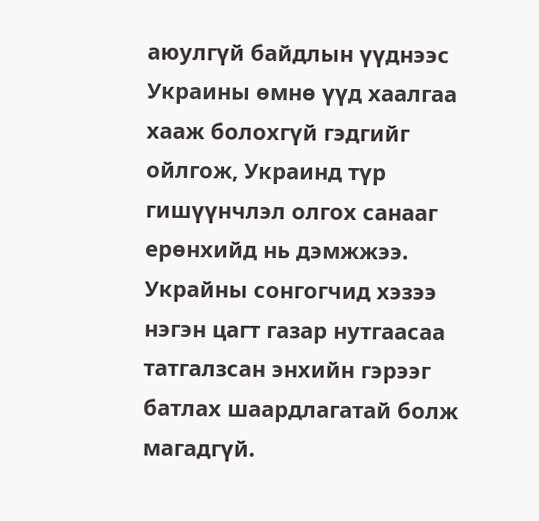аюулгүй байдлын үүднээс Украины өмнө үүд хаалгаа хааж болохгүй гэдгийг ойлгож, Украинд түр гишүүнчлэл олгох санааг ерөнхийд нь дэмжжээ. Украйны сонгогчид хэзээ нэгэн цагт газар нутгаасаа татгалзсан энхийн гэрээг батлах шаардлагатай болж магадгүй.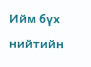Ийм бүх нийтийн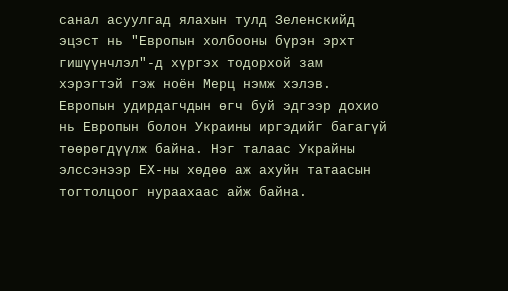санал асуулгад ялахын тулд Зеленскийд эцэст нь "Европын холбооны бүрэн эрхт гишүүнчлэл"-д хүргэх тодорхой зам хэрэгтэй гэж ноён Мерц нэмж хэлэв.
Европын удирдагчдын өгч буй эдгээр дохио нь Европын болон Украины иргэдийг багагүй төөрөгдүүлж байна. Нэг талаас Украйны элссэнээр ЕХ-ны хөдөө аж ахуйн татаасын тогтолцоог нураахаас айж байна.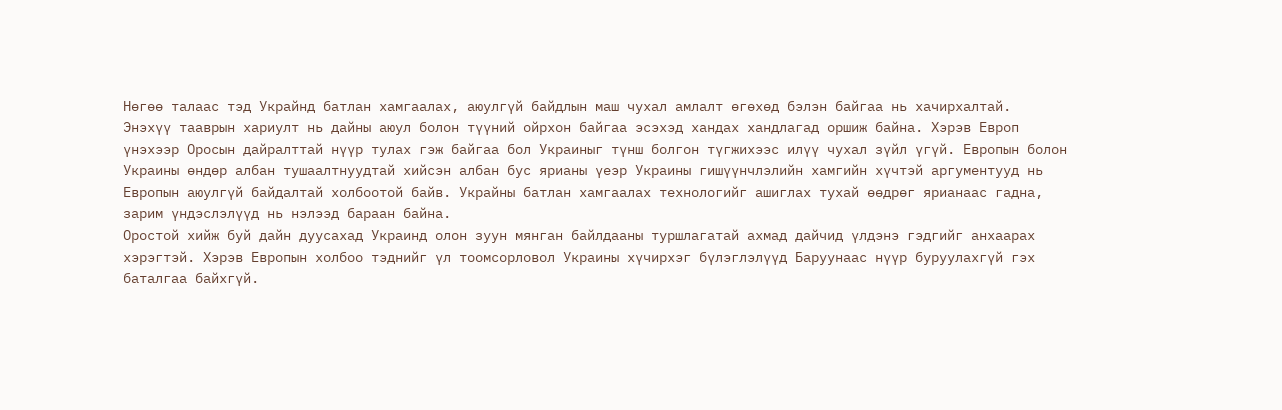Нөгөө талаас тэд Украйнд батлан хамгаалах, аюулгүй байдлын маш чухал амлалт өгөхөд бэлэн байгаа нь хачирхалтай.
Энэхүү тааврын хариулт нь дайны аюул болон түүний ойрхон байгаа эсэхэд хандах хандлагад оршиж байна. Хэрэв Европ үнэхээр Оросын дайралттай нүүр тулах гэж байгаа бол Украиныг түнш болгон түгжихээс илүү чухал зүйл үгүй. Европын болон Украины өндөр албан тушаалтнуудтай хийсэн албан бус ярианы үеэр Украины гишүүнчлэлийн хамгийн хүчтэй аргументууд нь Европын аюулгүй байдалтай холбоотой байв. Украйны батлан хамгаалах технологийг ашиглах тухай өөдрөг ярианаас гадна, зарим үндэслэлүүд нь нэлээд бараан байна.
Оростой хийж буй дайн дуусахад Украинд олон зуун мянган байлдааны туршлагатай ахмад дайчид үлдэнэ гэдгийг анхаарах хэрэгтэй. Хэрэв Европын холбоо тэднийг үл тоомсорловол Украины хүчирхэг бүлэглэлүүд Баруунаас нүүр буруулахгүй гэх баталгаа байхгүй.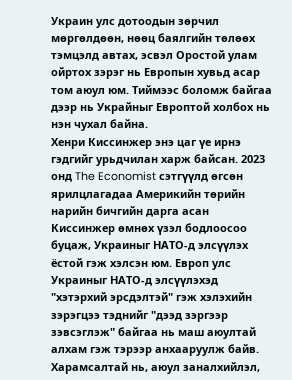Украин улс дотоодын зөрчил мөргөлдөөн, нөөц баялгийн төлөөх тэмцэлд автах, эсвэл Оростой улам ойртох зэрэг нь Европын хувьд асар том аюул юм. Тиймээс боломж байгаа дээр нь Украйныг Европтой холбох нь нэн чухал байна.
Хенри Киссинжер энэ цаг үе ирнэ гэдгийг урьдчилан харж байсан. 2023 онд The Economist сэтгүүлд өгсөн ярилцлагадаа Америкийн төрийн нарийн бичгийн дарга асан Киссинжер өмнөх үзэл бодлоосоо буцаж, Украиныг НАТО-д элсүүлэх ёстой гэж хэлсэн юм. Европ улс Украиныг НАТО-д элсүүлэхэд "хэтэрхий эрсдэлтэй" гэж хэлэхийн зэрэгцээ тэднийг "дээд зэргээр зэвсэглэж" байгаа нь маш аюултай алхам гэж тэрээр анхааруулж байв.
Харамсалтай нь, аюул заналхийлэл,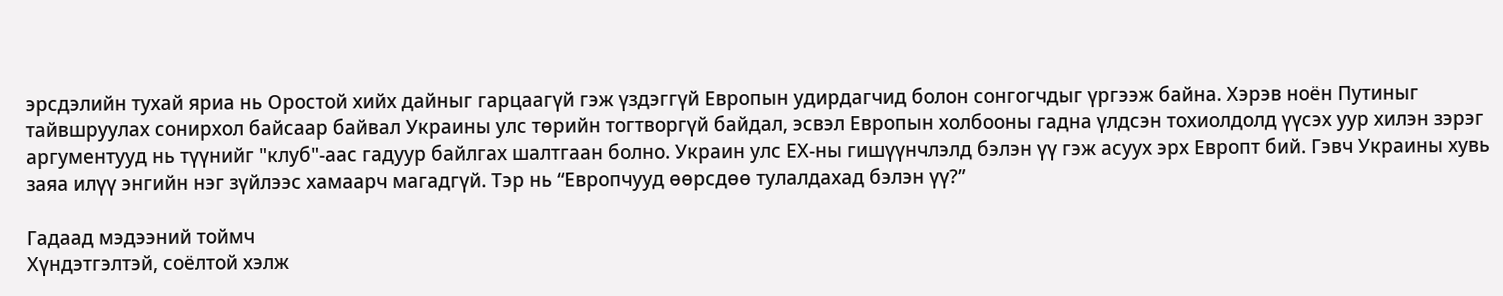эрсдэлийн тухай яриа нь Оростой хийх дайныг гарцаагүй гэж үздэггүй Европын удирдагчид болон сонгогчдыг үргээж байна. Хэрэв ноён Путиныг тайвшруулах сонирхол байсаар байвал Украины улс төрийн тогтворгүй байдал, эсвэл Европын холбооны гадна үлдсэн тохиолдолд үүсэх уур хилэн зэрэг аргументууд нь түүнийг "клуб"-аас гадуур байлгах шалтгаан болно. Украин улс ЕХ-ны гишүүнчлэлд бэлэн үү гэж асуух эрх Европт бий. Гэвч Украины хувь заяа илүү энгийн нэг зүйлээс хамаарч магадгүй. Тэр нь “Европчууд өөрсдөө тулалдахад бэлэн үү?”

Гадаад мэдээний тоймч
Хүндэтгэлтэй, соёлтой хэлж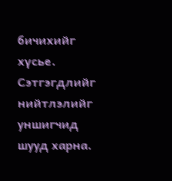бичихийг хүсье. Сэтгэгдлийг нийтлэлийг уншигчид шууд харна.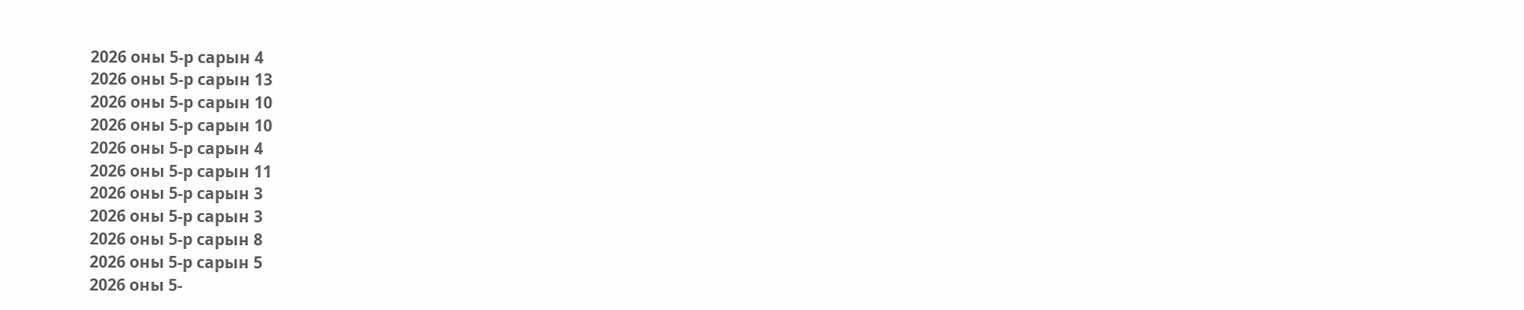2026 оны 5-р сарын 4
2026 оны 5-р сарын 13
2026 оны 5-р сарын 10
2026 оны 5-р сарын 10
2026 оны 5-р сарын 4
2026 оны 5-р сарын 11
2026 оны 5-р сарын 3
2026 оны 5-р сарын 3
2026 оны 5-р сарын 8
2026 оны 5-р сарын 5
2026 оны 5-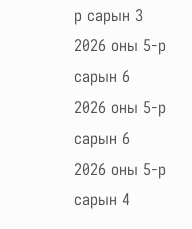р сарын 3
2026 оны 5-р сарын 6
2026 оны 5-р сарын 6
2026 оны 5-р сарын 4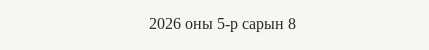2026 оны 5-р сарын 8